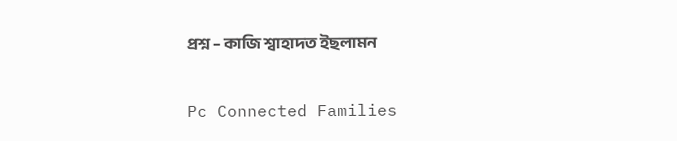প্ৰশ্ন – কাজি শ্বাহাদত ইছলামন

Pc Connected Families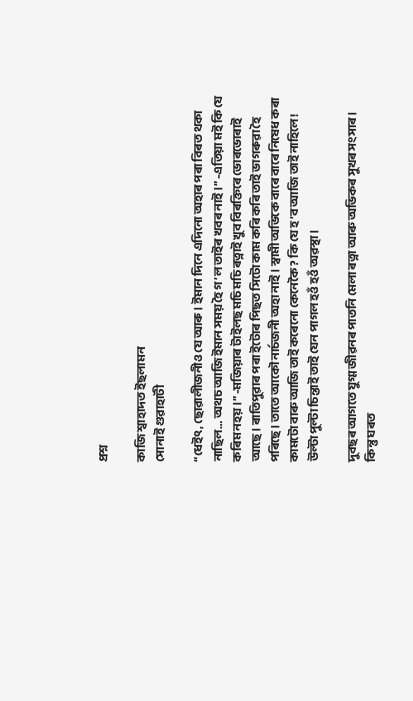প্ৰশ্ন

কাজি শ্বাহাদত ইছলামন
সোনাই গুৱাহাটী

“ধেইৎ, ছোৱালীজনীও যে আৰু। ইমান দিনে এদিনো অহাৰ পৰা বিৰত থকা নাছিল… অথচ আজি ইমান সময় হৈ গ’ল তাইৰ খবৰ নাই।” -এতিয়া মই কি যে কৰিম নহয়।” -মজিয়াৰ টাইলছ মচি মচি ৰত্নাই খুব বিৰক্তিৰে ভোৰভোৰাই আছে। ৰাতিপুৱাৰ পৰা ইটোৰ পিছত সিটো কাম কৰি কৰি তাই ভাগৰুৱা হৈ পৰিছে। তাতে আকৌ নাৰ্চজনী অহা নাই। স্বামী অভিকে বাৰে বাৰে নিষেধ কৰা কামটো বাৰু আজি তাই কৰেনো কেনেকৈ ? কি যে হ’ব আজি তাই নাহিলে! উল্টা পুল্টা চিন্তাই তাই যেন পাগল হওঁ হওঁ অৱস্থা।

দুবছৰ আগতে যুগ্ম জীৱনৰ পাতনি মেলা ৰত্না আৰু অভিকৰ সুখৰ সংসাৰ। কিন্তু ঘৰত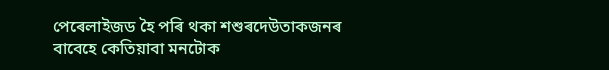পেৰেলাইজড হৈ পৰি থকা শশুৰদেউতাকজনৰ বাবেহে কেতিয়াবা মনটোক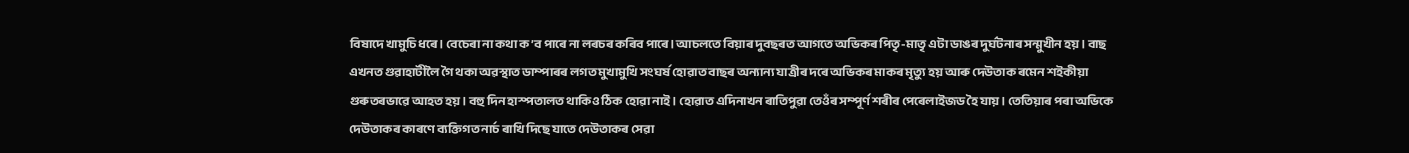বিষাদে খামুচি ধৰে। বেচেৰা না কথা ক’ব পাৰে না লৰচৰ কৰিব পাৰে। আচলতে বিয়াৰ দুবছৰত আগতে অভিকৰ পিতৃ-মাতৃ এটা ডাঙৰ দুৰ্ঘটনাৰ সন্মুখীন হয়। বাছ এখনত গুৱাহাটীলৈ গৈ থকা অৱস্থাত ডাম্পাৰৰ লগত মুখামুখি সংঘৰ্ষ হোৱাত বাছৰ অন্যান্য যাত্ৰীৰ দৰে অভিকৰ মাকৰ মৃত্যু হয় আৰু দেউতাক ৰমেন শইকীয়া গুৰুতৰভাৱে আহত হয়। বহু দিন হাস্পতালত থাকিও ঠিক হোৱা নাই। হোৱাত এদিনাখন ৰাতিপুৱা তেওঁৰ সম্পূৰ্ণ শৰীৰ পেৰেলাইজড হৈ যায়। তেতিয়াৰ পৰা অভিকে দেউতাকৰ কাৰণে ব্যক্তিগত নাৰ্চ ৰাখি দিছে যাতে দেউতাকৰ সেৱা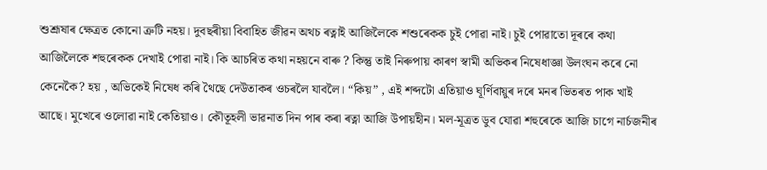শুশ্ৰূষাৰ ক্ষেত্ৰত কোনো ত্ৰুটি নহয়। দুবছৰীয়া বিবাহিত জীৱন অথচ ৰত্নাই আজিলৈকে শশুৰেকক চুই পোৱা নাই। চুই পোৱাতো দূৰৰে কথা আজিলৈকে শহুৰেকক দেখাই পোৱা নাই। কি আচৰিত কথা নহয়নে বাৰু ? কিন্তু তাই নিৰুপায় কাৰণ স্বামী অভিকৰ নিষেধাজ্ঞা উলংঘন কৰে নো কেনেকৈ? হয় , অভিকেই নিষেধ কৰি থৈছে দেউতাকৰ ওচৰলৈ যাবলৈ। “কিয়” , এই শব্দটো এতিয়াও ঘূৰ্ণিবায়ুৰ দৰে মনৰ ভিতৰত পাক খাই আছে। মুখেৰে ওলোৱা নাই কেতিয়াও। কৌতূহলী ভাৱনাত দিন পাৰ কৰা ৰত্না আজি উপায়হীন। মল-মূত্ৰত ডুব যোৱা শহুৰেকে আজি চাগে নাৰ্চজনীৰ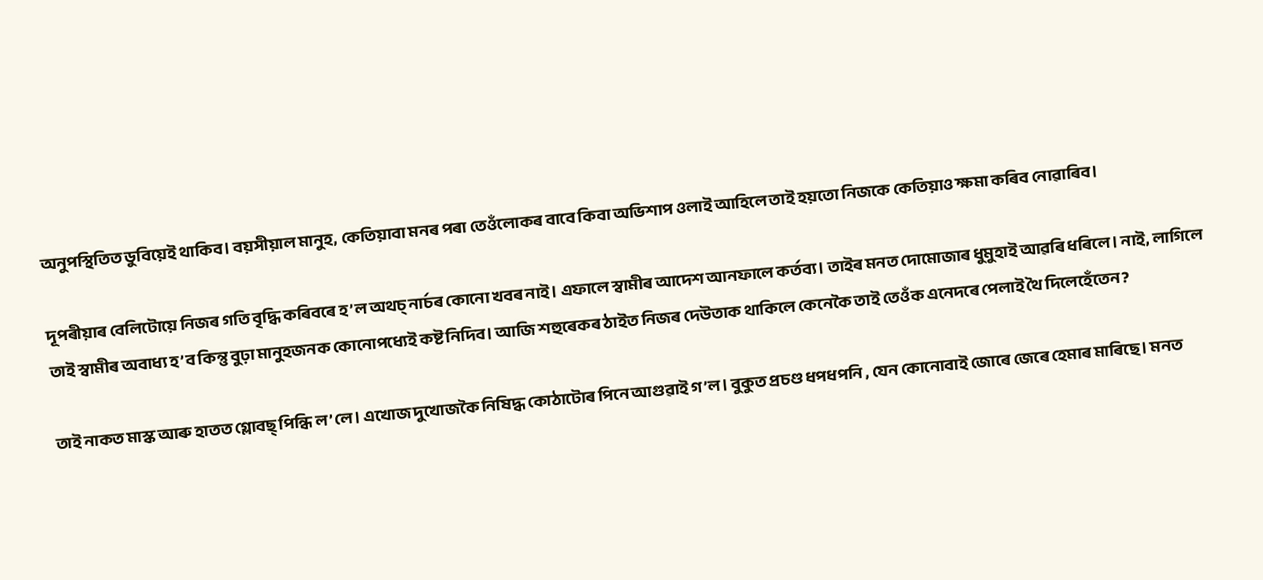অনুপস্থিতিত ডুবিয়েই থাকিব। বয়সীয়াল মানুহ, কেতিয়াবা মনৰ পৰা তেওঁলোকৰ বাবে কিবা অভিশাপ ওলাই আহিলে তাই হয়তো নিজকে কেতিয়াও ক্ষমা কৰিব নোৱাৰিব।

দূপৰীয়াৰ বেলিটোয়ে নিজৰ গতি বৃদ্ধি কৰিবৰে হ’ল অথচ্ নাৰ্চৰ কোনো খবৰ নাই। এফালে স্বামীৰ আদেশ আনফালে কৰ্তব্য। তাইৰ মনত দোমোজাৰ ধুমুহাই আৱৰি ধৰিলে। নাই, লাগিলে তাই স্বামীৰ অবাধ্য হ’ব কিন্তু বুঢ়া মানুহজনক কোনোপধ্যেই কষ্ট নিদিব। আজি শহুৰেকৰ ঠাইত নিজৰ দেউতাক থাকিলে কেনেকৈ তাই তেওঁক এনেদৰে পেলাই থৈ দিলেহেঁতেন?

তাই নাকত মাস্ক আৰু হাতত গ্লোবছ্ পিন্ধি ল’লে। এখোজ দুখোজকৈ নিষিদ্ধ কোঠাটোৰ পিনে আগুৱাই গ’ল। বুকুত প্ৰচণ্ড ধপধপনি , যেন কোনোবাই জোৰে জেৰে হেমাৰ মাৰিছে। মনত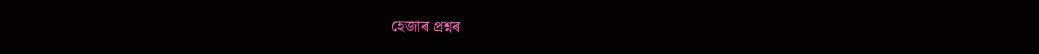হেজাৰ প্ৰশ্নৰ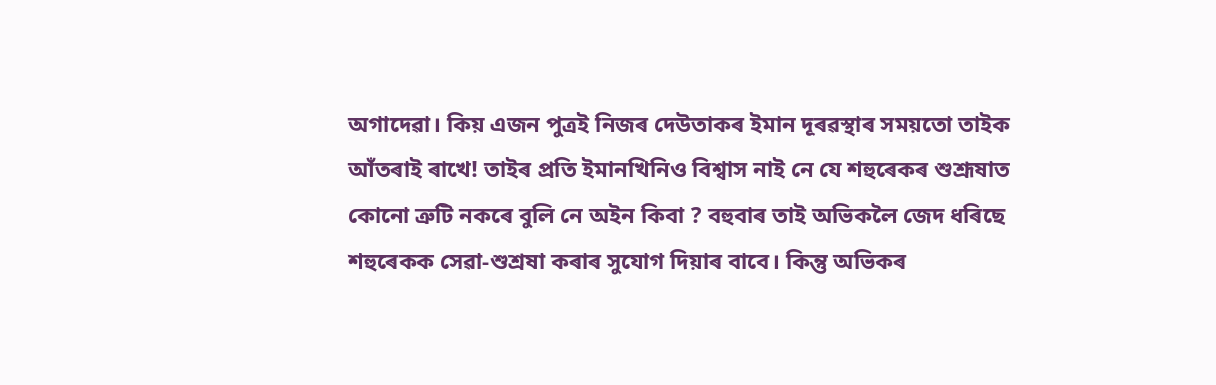অগাদেৱা। কিয় এজন পুত্ৰই নিজৰ দেউতাকৰ ইমান দূৰৱস্থাৰ সময়তো তাইক আঁতৰাই ৰাখে! তাইৰ প্ৰতি ইমানখিনিও বিশ্বাস নাই নে যে শহুৰেকৰ শুশ্ৰূষাত কোনো ত্ৰুটি নকৰে বুলি নে অইন কিবা ? বহুবাৰ তাই অভিকলৈ জেদ ধৰিছে শহুৰেকক সেৱা-শুশ্ৰষা কৰাৰ সুযোগ দিয়াৰ বাবে। কিন্তু অভিকৰ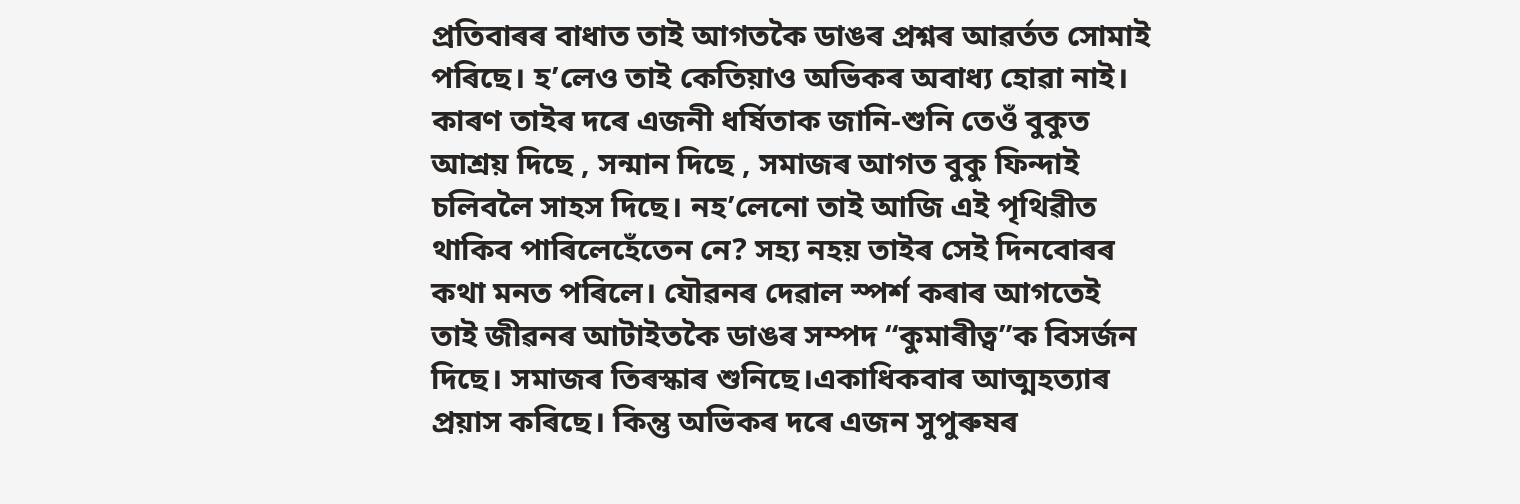প্ৰতিবাৰৰ বাধাত তাই আগতকৈ ডাঙৰ প্ৰশ্নৰ আৱৰ্তত সোমাই পৰিছে। হ’লেও তাই কেতিয়াও অভিকৰ অবাধ্য হোৱা নাই। কাৰণ তাইৰ দৰে এজনী ধৰ্ষিতাক জানি-শুনি তেওঁ বুকুত আশ্ৰয় দিছে , সন্মান দিছে , সমাজৰ আগত বুকু ফিন্দাই চলিবলৈ সাহস দিছে।‌ নহ’লেনো তাই আজি এই পৃথিৱীত থাকিব পাৰিলেহেঁতেন নে? সহ্য নহয় তাইৰ সেই দিনবোৰৰ কথা মনত পৰিলে। যৌৱনৰ দেৱাল স্পৰ্শ কৰাৰ আগতেই তাই জীৱনৰ আটাইতকৈ ডাঙৰ সম্পদ “কুমাৰীত্ব”ক বিসৰ্জন দিছে। সমাজৰ তিৰস্কাৰ শুনিছে।একাধিকবাৰ আত্মহত্যাৰ প্ৰয়াস কৰিছে।‌ কিন্তু অভিকৰ দৰে এজন সুপুৰুষৰ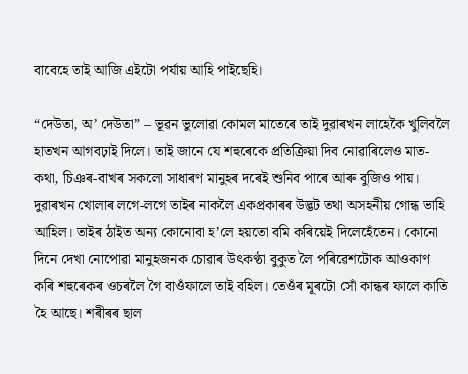বাবেহে তাই আজি এইটো পৰ্যায় আহি পাইছেহি।

“দেউতা, অ’ দেউতা” – ভূৱন ভুলোৱা কোমল মাতেৰে তাই দুৱাৰখন লাহেকৈ খুলিবলৈ হাতখন আগবঢ়াই দিলে। তাই জানে যে শহুৰেকে প্ৰতিক্ৰিয়া দিব নোৱাৰিলেও মাত-কথা, চিঞৰ-বাখৰ সকলো সাধাৰণ মানুহৰ দৰেই শুনিব পাৰে আৰু বুজিও পায়। দুৱাৰখন খোলাৰ লগে-লগে তাইৰ নাকলৈ একপ্ৰকাৰৰ উদ্ভট তথা অসহনীয় গোন্ধ ভাহি আহিল। তাইৰ ঠাইত অন্য কোনোবা হ’লে হয়তো বমি কৰিয়েই দিলেহেঁতেন। কোনো দিনে দেখা নোপোৱা মানুহজনক চোৱাৰ উৎকণ্ঠা বুকুত লৈ পৰিৱেশটোক আওকাণ কৰি শহুৰেকৰ ওচৰলৈ গৈ বাওঁফালে তাই বহিল। তেওঁৰ মূৰটো সোঁ কান্ধৰ ফালে কাতি হৈ আছে। শৰীৰৰ ছাল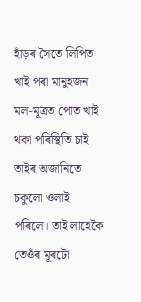হাঁড়ৰ সৈতে লিপিত খাই পৰা মানুহজন মল-মূত্ৰত পোত খাই থকা পৰিস্থিতি চাই তাইৰ অজানিতে চকুলো ওলাই পৰিলে। তাই লাহেকৈ তেওঁৰ মূৰটো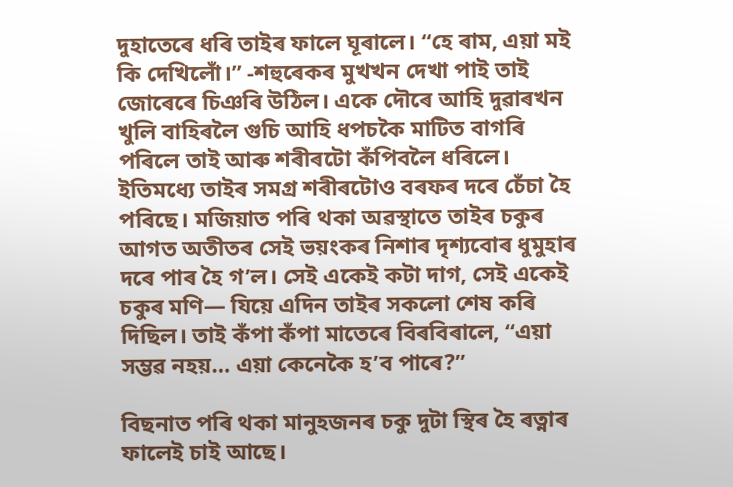দুহাতেৰে ধৰি তাইৰ ফালে ঘূৰালে। “হে ৰাম, এয়া মই কি দেখিলোঁ।” -শহুৰেকৰ মুখখন দেখা পাই তাই জোৰেৰে চিঞৰি উঠিল। একে দৌৰে আহি দুৱাৰখন খুলি বাহিৰলৈ গুচি আহি ধপচকৈ মাটিত বাগৰি পৰিলে তাই আৰু শৰীৰটো কঁপিবলৈ ধৰিলে। ইতিমধ্যে তাইৰ সমগ্ৰ শৰীৰটোও বৰফৰ দৰে চেঁচা হৈ পৰিছে। মজিয়াত পৰি থকা অৱস্থাতে তাইৰ চকুৰ আগত অতীতৰ সেই ভয়ংকৰ নিশাৰ দৃশ্যবোৰ ধুমুহাৰ দৰে পাৰ হৈ গ’ল। সেই একেই কটা দাগ, সেই একেই চকুৰ মণি— যিয়ে এদিন তাইৰ সকলো শেষ কৰি দিছিল। তাই কঁপা কঁপা মাতেৰে বিৰবিৰালে, “এয়া সম্ভৱ নহয়… এয়া কেনেকৈ হ’ব পাৰে?”

বিছনাত পৰি থকা মানুহজনৰ চকু দুটা স্থিৰ হৈ ৰত্নাৰ ফালেই চাই আছে।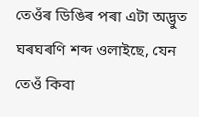তেওঁৰ ডিঙিৰ পৰা এটা অদ্ভুত ঘৰঘৰণি শব্দ ওলাইছে, যেন তেওঁ কিবা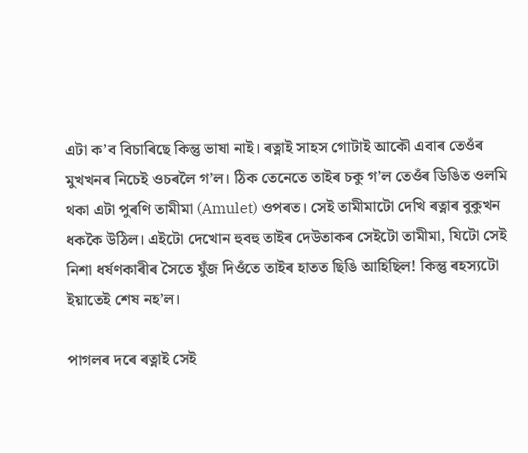এটা ক’ব বিচাৰিছে কিন্তু ভাষা নাই। ৰত্নাই সাহস গোটাই আকৌ এবাৰ তেওঁৰ মুখখনৰ নিচেই ওচৰলৈ গ’ল। ঠিক তেনেতে তাইৰ চকু গ’ল তেওঁৰ ডিঙিত ওলমি থকা এটা পুৰণি তামীমা (Amulet) ওপৰত। সেই তামীমাটো দেখি ৰত্নাৰ বুকুখন ধককৈ উঠিল। এইটো দেখোন হুবহু তাইৰ দেউতাকৰ সেইটো তামীমা, যিটো সেই নিশা ধৰ্ষণকাৰীৰ সৈতে যুঁজ দিওঁতে তাইৰ হাতত ছিঙি আহিছিল! কিন্তু ৰহস্যটো ইয়াতেই শেষ নহ’ল।

পাগলৰ দৰে ৰত্নাই সেই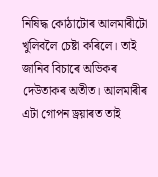নিষিদ্ধ কোঠাটোৰ আলমাৰীটো খুলিবলৈ চেষ্টা কৰিলে। তাই জানিব বিচাৰে অভিকৰ দেউতাকৰ অতীত। আলমাৰীৰ এটা গোপন ড্ৰয়াৰত তাই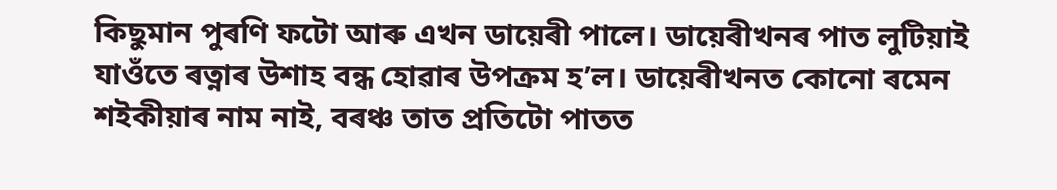কিছুমান পুৰণি ফটো আৰু এখন ডায়েৰী পালে। ডায়েৰীখনৰ পাত লুটিয়াই যাওঁতে ৰত্নাৰ উশাহ বন্ধ হোৱাৰ উপক্ৰম হ’ল। ডায়েৰীখনত কোনো ৰমেন শইকীয়াৰ নাম নাই, বৰঞ্চ তাত প্ৰতিটো পাতত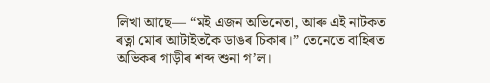লিখা আছে— “মই এজন অভিনেতা, আৰু এই নাটকত ৰত্না মোৰ আটাইতকৈ ডাঙৰ চিকাৰ।” তেনেতে বাহিৰত অভিকৰ গাড়ীৰ শব্দ শুনা গ’ল।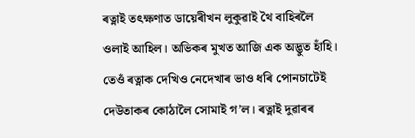ৰত্নাই তৎক্ষণাত ডায়েৰীখন লুকুৱাই থৈ বাহিৰলৈ ওলাই আহিল। অভিকৰ মুখত আজি এক অদ্ভুত হাঁহি। তেওঁ ৰত্নাক দেখিও নেদেখাৰ ভাও ধৰি পোনচাটেই দেউতাকৰ কোঠালৈ সোমাই গ’ল। ৰত্নাই দুৱাৰৰ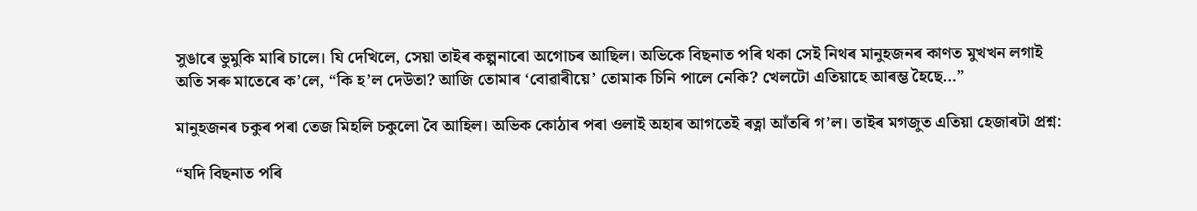সুঙাৰে ভুমুকি মাৰি চালে। যি দেখিলে, সেয়া তাইৰ কল্পনাৰো অগোচৰ আছিল। অভিকে বিছনাত পৰি থকা সেই নিথৰ মানুহজনৰ কাণত মুখখন লগাই অতি সৰু মাতেৰে ক’লে, “কি হ’ল দেউতা? আজি তোমাৰ ‘বোৱাৰীয়ে’ তোমাক চিনি পালে নেকি? খেলটো এতিয়াহে আৰম্ভ হৈছে…”

মানুহজনৰ চকুৰ পৰা তেজ মিহলি চকুলো বৈ আহিল। অভিক কোঠাৰ পৰা ওলাই অহাৰ আগতেই ৰত্না আঁতৰি গ’ল। তাইৰ মগজুত এতিয়া হেজাৰটা প্ৰশ্ন:

“যদি বিছনাত পৰি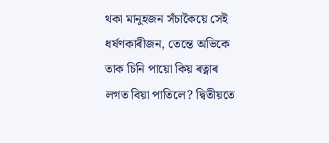থকা মানুহজন সঁচাকৈয়ে সেই ধৰ্ষণকাৰীজন, তেন্তে অভিকে তাক চিনি পায়ো কিয় ৰত্নাৰ লগত বিয়া পাতিলে? দ্বিতীয়তে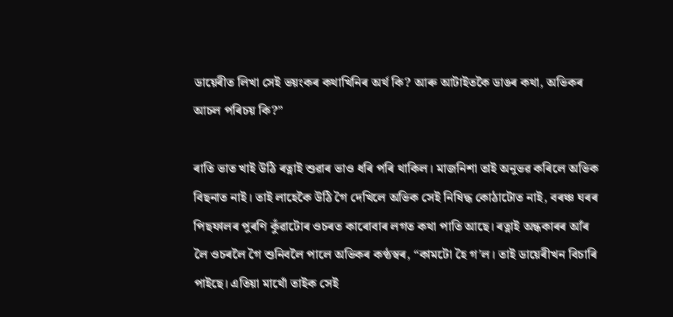ডায়েৰীত লিখা সেই ভয়ংকৰ কথাখিনিৰ অৰ্থ কি? আৰু আটাইতকৈ ডাঙৰ কথা, অভিকৰ আচল পৰিচয় কি?”

ৰাতি ভাত খাই উঠি ৰত্নাই শুৱাৰ ভাও ধৰি পৰি থাকিল। মাজনিশা তাই অনুভৱ কৰিলে অভিক বিছনাত নাই। তাই লাহেকৈ উঠি গৈ দেখিলে অভিক সেই নিষিদ্ধ কোঠাটোত নাই, বৰঞ্চ ঘৰৰ পিছফালৰ পুৰণি কুঁৱাটোৰ ওচৰত কাৰোবাৰ লগত কথা পাতি আছে। ৰত্নাই অন্ধকাৰৰ আঁৰ লৈ ওচৰলৈ গৈ শুনিবলৈ পালে অভিকৰ কণ্ঠস্বৰ, “কামটো হৈ গ’ল। তাই ডায়েৰীখন বিচাৰি পাইছে। এতিয়া মাথোঁ তাইক সেই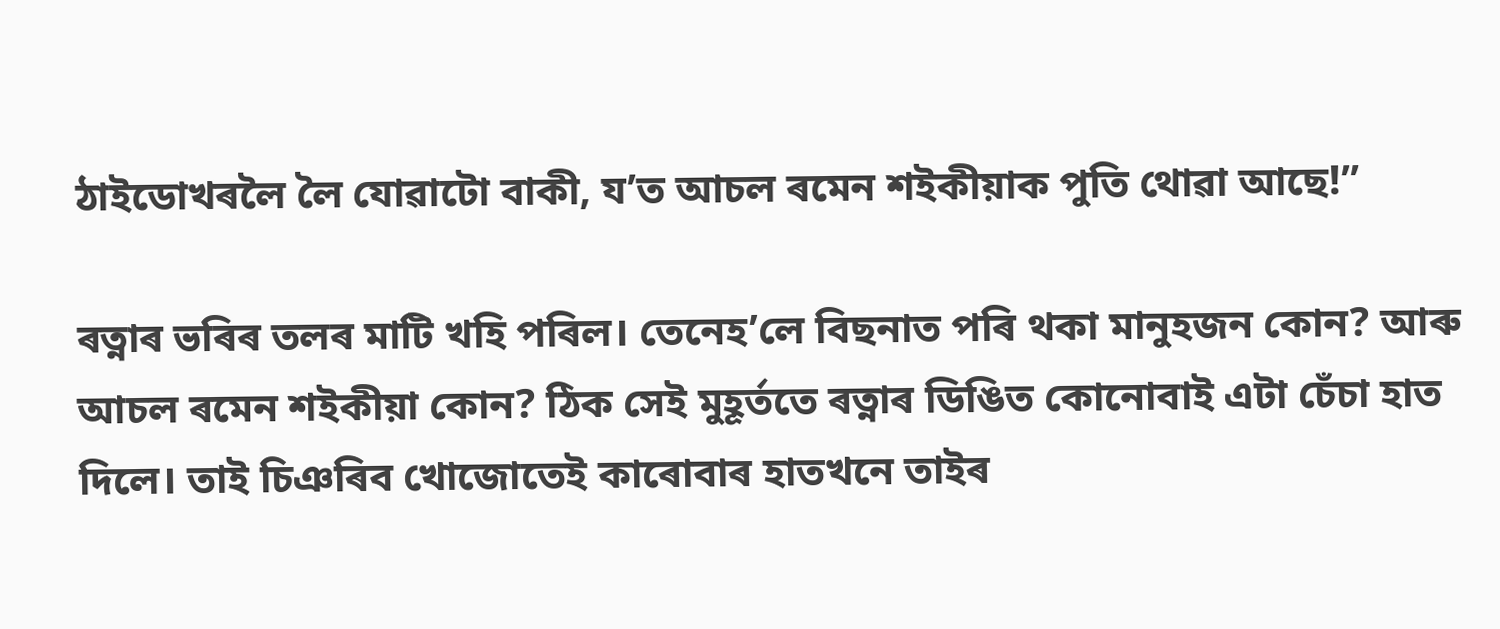ঠাইডোখৰলৈ লৈ যোৱাটো বাকী, য’ত আচল ৰমেন শইকীয়াক পুতি থোৱা আছে!”

ৰত্নাৰ ভৰিৰ তলৰ মাটি খহি পৰিল। তেনেহ’লে বিছনাত পৰি থকা মানুহজন কোন? আৰু আচল ৰমেন শইকীয়া কোন? ঠিক সেই মুহূৰ্ততে ৰত্নাৰ ডিঙিত কোনোবাই এটা চেঁচা হাত দিলে। তাই চিঞৰিব খোজোতেই কাৰোবাৰ হাতখনে তাইৰ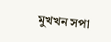মুখখন সপা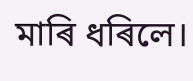মাৰি ধৰিলে।